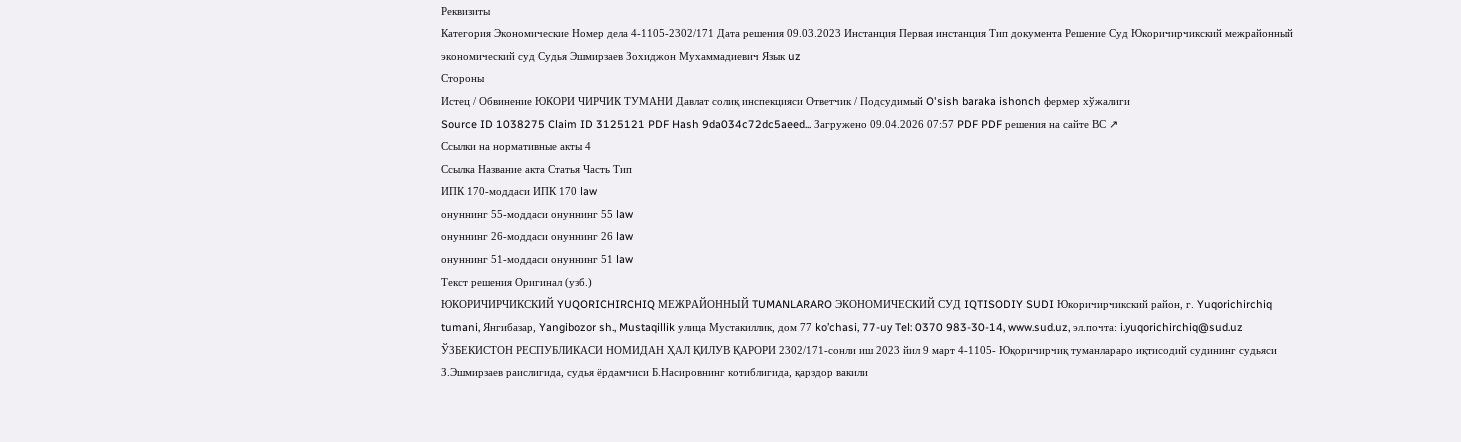Реквизиты
Категория Экономические Номер дела 4-1105-2302/171 Дата решения 09.03.2023 Инстанция Первая инстанция Тип документа Решение Суд Юкоричирчикский межрайонный экономический суд Судья Эшмирзаев Зохиджон Мухаммадиевич Язык uz
Стороны
Истец / Обвинение ЮКОРИ ЧИРЧИК ТУМАНИ Давлат солиқ инспекцияси Ответчик / Подсудимый O'sish baraka ishonch фермер хўжалиги
Source ID 1038275 Claim ID 3125121 PDF Hash 9da034c72dc5aeed... Загружено 09.04.2026 07:57 PDF PDF решения на сайте ВС ↗
Ссылки на нормативные акты 4
Ссылка Название акта Статья Часть Тип
ИПК 170-моддаси ИПК 170 law
онуннинг 55-моддаси онуннинг 55 law
онуннинг 26-моддаси онуннинг 26 law
онуннинг 51-моддаси онуннинг 51 law
Текст решения Оригинал (узб.)
ЮКОРИЧИРЧИКСКИЙ YUQORICHIRCHIQ МЕЖРАЙОННЫЙ TUMANLARARO ЭКОНОМИЧЕСКИЙ СУД IQTISODIY SUDI Юкоричирчикский район, г. Yuqorichirchiq tumani, Янгибазар, Yangibozor sh., Mustaqillik улица Мустакиллик, дом 77 ko’chasi, 77-uy Tel: 0370 983-30-14, www.sud.uz, эл.почта: i.yuqorichirchiq@sud.uz ЎЗБЕКИСТОН РЕСПУБЛИКАСИ НОМИДАН ҲАЛ ҚИЛУВ ҚАРОРИ 2302/171-сонли иш 2023 йил 9 март 4-1105- Юқоричирчиқ туманлараро иқтисодий судининг судьяси З.Эшмирзаев раислигида, судья ёрдамчиси Б.Насировнинг котиблигида, қарздор вакили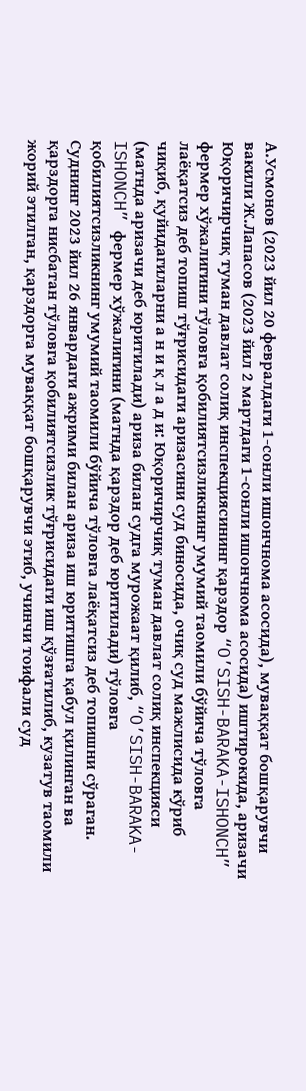А.Усмонов (2023 йил 20 февралдаги 1-сонли ишончнома асосида), муваққат бошқарувчи вакили Ж.Лапасов (2023 йил 2 мартдаги 1-сонли ишончнома асосида) иштирокида, аризачи Юқоричирчиқ туман давлат солиқ инспекциясининг қарздор “O’SISH-BARAKA-ISHONCH” фермер хўжалигини тўловга қобилиятсизликнинг умумий таомили бўйича тўловга лаёқатсиз деб топиш тўғрисидаги аризасини суд биносида, очиқ суд мажлисида кўриб чиқиб, қуйидагиларни а н и қ л а д и: Юқоричирчиқ туман давлат солиқ инспекцияси (матнда аризачи деб юритилади) ариза билан судга мурожаат қилиб, “O’SISH-BARAKA-ISHONCH” фермер хўжалигини (матнда қарздор деб юритилади) тўловга қобилиятсизликнинг умумий таомили бўйича тўловга лаёқатсиз деб топишни сўраган. Суднинг 2023 йил 26 январдаги ажрими билан ариза иш юритишга қабул қилинган ва қарздорга нисбатан тўловга қобилиятсизлик тўғрисидаги иш қўзғатилиб, кузатув таомили жорий этилган, қарздорга муваққат бошқарувчи этиб, учинчи тоифали суд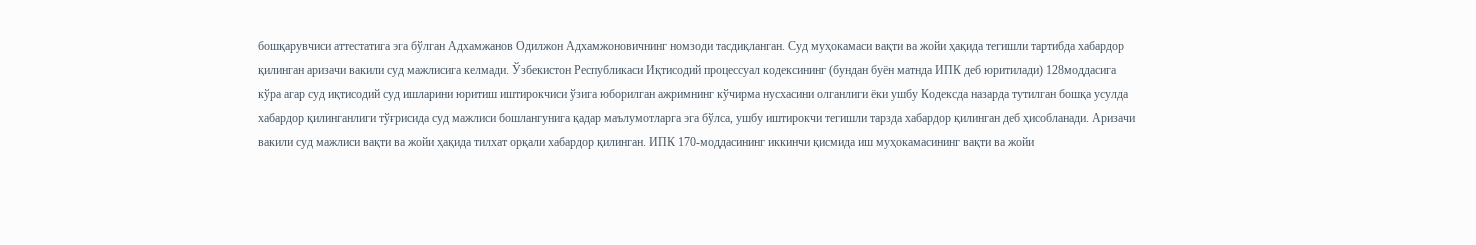бошқарувчиси аттестатига эга бўлган Адхамжанов Одилжон Адхамжоновичнинг номзоди тасдиқланган. Суд муҳокамаси вақти ва жойи ҳақида тегишли тартибда хабардор қилинган аризачи вакили суд мажлисига келмади. Ўзбекистон Республикаси Иқтисодий процессуал кодексининг (бундан буён матнда ИПК деб юритилади) 128моддасига кўра агар суд иқтисодий суд ишларини юритиш иштирокчиси ўзига юборилган ажримнинг кўчирма нусхасини олганлиги ёки ушбу Кодексда назарда тутилган бошқа усулда хабардор қилинганлиги тўғрисида суд мажлиси бошлангунига қадар маълумотларга эга бўлса, ушбу иштирокчи тегишли тарзда хабардор қилинган деб ҳисобланади. Аризачи вакили суд мажлиси вақти ва жойи ҳақида тилхат орқали хабардор қилинган. ИПК 170-моддасининг иккинчи қисмида иш муҳокамасининг вақти ва жойи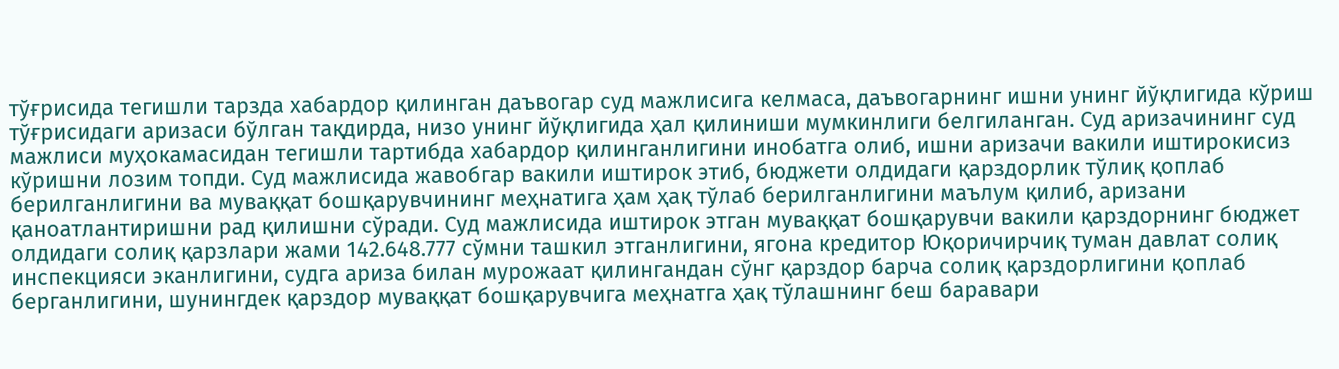тўғрисида тегишли тарзда хабардор қилинган даъвогар суд мажлисига келмаса, даъвогарнинг ишни унинг йўқлигида кўриш тўғрисидаги аризаси бўлган тақдирда, низо унинг йўқлигида ҳал қилиниши мумкинлиги белгиланган. Суд аризачининг суд мажлиси муҳокамасидан тегишли тартибда хабардор қилинганлигини инобатга олиб, ишни аризачи вакили иштирокисиз кўришни лозим топди. Суд мажлисида жавобгар вакили иштирок этиб, бюджети олдидаги қарздорлик тўлиқ қоплаб берилганлигини ва муваққат бошқарувчининг меҳнатига ҳам ҳақ тўлаб берилганлигини маълум қилиб, аризани қаноатлантиришни рад қилишни сўради. Суд мажлисида иштирок этган муваққат бошқарувчи вакили қарздорнинг бюджет олдидаги солиқ қарзлари жами 142.648.777 сўмни ташкил этганлигини, ягона кредитор Юқоричирчиқ туман давлат солиқ инспекцияси эканлигини, судга ариза билан мурожаат қилингандан сўнг қарздор барча солиқ қарздорлигини қоплаб берганлигини, шунингдек қарздор муваққат бошқарувчига меҳнатга ҳақ тўлашнинг беш баравари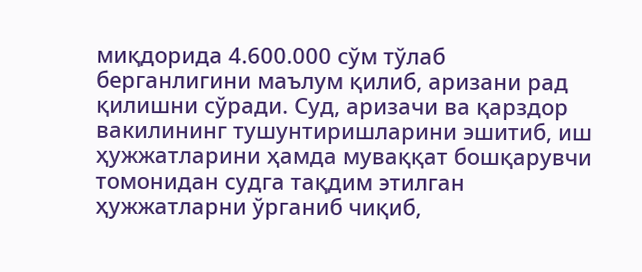миқдорида 4.600.000 сўм тўлаб берганлигини маълум қилиб, аризани рад қилишни сўради. Суд, аризачи ва қарздор вакилининг тушунтиришларини эшитиб, иш ҳужжатларини ҳамда муваққат бошқарувчи томонидан судга тақдим этилган ҳужжатларни ўрганиб чиқиб,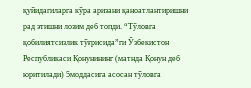қуйидагиларга кўра аризани қаноатлантиришни рад этишни лозим деб топди. “Тўловга қобилиятсизлик тўғрисида”ги Ўзбекистон Республикаси Қонунининг (матнда Қонун деб юритилади) 5моддасига асосан тўловга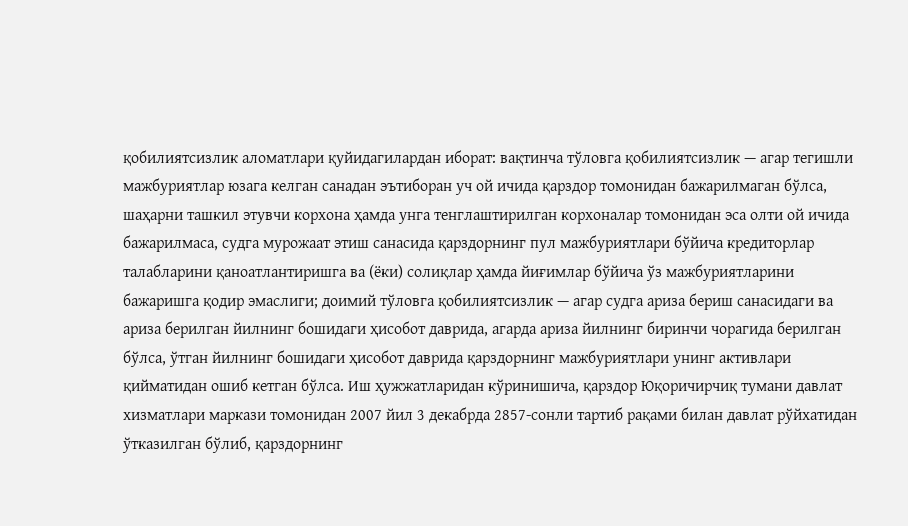қобилиятсизлик аломатлари қуйидагилардан иборат: вақтинча тўловга қобилиятсизлик — агар тегишли мажбуриятлар юзага келган санадан эътиборан уч ой ичида қарздор томонидан бажарилмаган бўлса, шаҳарни ташкил этувчи корхона ҳамда унга тенглаштирилган корхоналар томонидан эса олти ой ичида бажарилмаса, судга мурожаат этиш санасида қарздорнинг пул мажбуриятлари бўйича кредиторлар талабларини қаноатлантиришга ва (ёки) солиқлар ҳамда йиғимлар бўйича ўз мажбуриятларини бажаришга қодир эмаслиги; доимий тўловга қобилиятсизлик — агар судга ариза бериш санасидаги ва ариза берилган йилнинг бошидаги ҳисобот даврида, агарда ариза йилнинг биринчи чорагида берилган бўлса, ўтган йилнинг бошидаги ҳисобот даврида қарздорнинг мажбуриятлари унинг активлари қийматидан ошиб кетган бўлса. Иш ҳужжатларидан кўринишича, қарздор Юқоричирчиқ тумани давлат хизматлари маркази томонидан 2007 йил 3 декабрда 2857-сонли тартиб рақами билан давлат рўйхатидан ўтказилган бўлиб, қарздорнинг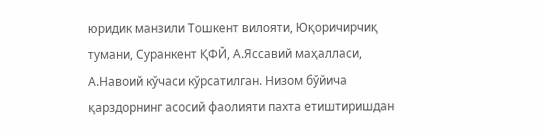юридик манзили Тошкент вилояти, Юқоричирчиқ тумани, Суранкент ҚФЙ, А.Яссавий маҳалласи, А.Навоий кўчаси кўрсатилган. Низом бўйича қарздорнинг асосий фаолияти пахта етиштиришдан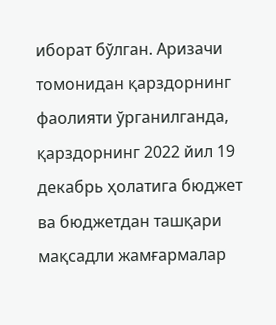иборат бўлган. Аризачи томонидан қарздорнинг фаолияти ўрганилганда, қарздорнинг 2022 йил 19 декабрь ҳолатига бюджет ва бюджетдан ташқари мақсадли жамғармалар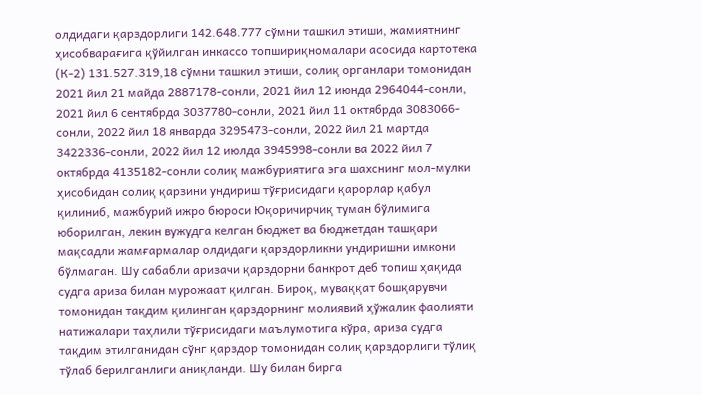олдидаги қарздорлиги 142.648.777 сўмни ташкил этиши, жамиятнинг ҳисобварағига қўйилган инкассо топшириқномалари асосида картотека (К-2) 131.527.319,18 сўмни ташкил этиши, солиқ органлари томонидан 2021 йил 21 майда 2887178-сонли, 2021 йил 12 июнда 2964044-сонли, 2021 йил 6 сентябрда 3037780-сонли, 2021 йил 11 октябрда 3083066-сонли, 2022 йил 18 январда 3295473-сонли, 2022 йил 21 мартда 3422336-сонли, 2022 йил 12 июлда 3945998-сонли ва 2022 йил 7 октябрда 4135182-сонли солиқ мажбуриятига эга шахснинг мол-мулки ҳисобидан солиқ қарзини ундириш тўғрисидаги қарорлар қабул қилиниб, мажбурий ижро бюроси Юқоричирчиқ туман бўлимига юборилган, лекин вужудга келган бюджет ва бюджетдан ташқари мақсадли жамғармалар олдидаги қарздорликни ундиришни имкони бўлмаган. Шу сабабли аризачи қарздорни банкрот деб топиш ҳақида судга ариза билан мурожаат қилган. Бироқ, муваққат бошқарувчи томонидан тақдим қилинган қарздорнинг молиявий ҳўжалик фаолияти натижалари таҳлили тўғрисидаги маълумотига кўра, ариза судга тақдим этилганидан сўнг қарздор томонидан солиқ қарздорлиги тўлиқ тўлаб берилганлиги аниқланди. Шу билан бирга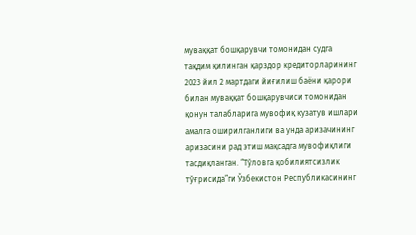муваққат бошқарувчи томонидан судга тақдим қилинган қарздор кредиторларининг 2023 йил 2 мартдаги йиғилиш баёни қарори билан муваққат бошқарувчиси томонидан қонун талабларига мувофиқ кузатув ишлари амалга оширилганлиги ва унда аризачининг аризасини рад этиш мақсадга мувофиқлиги тасдиқланган. “Тўловга қобилиятсизлик тўғрисида”ги Ўзбекистон Республикасининг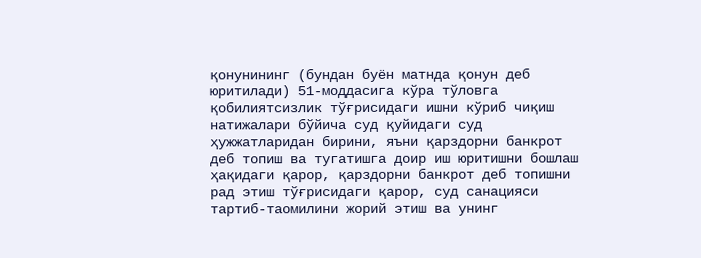қонунининг (бундан буён матнда қонун деб юритилади) 51-моддасига кўра тўловга қобилиятсизлик тўғрисидаги ишни кўриб чиқиш натижалари бўйича суд қуйидаги суд ҳужжатларидан бирини, яъни қарздорни банкрот деб топиш ва тугатишга доир иш юритишни бошлаш ҳақидаги қарор, қарздорни банкрот деб топишни рад этиш тўғрисидаги қарор, суд санацияси тартиб-таомилини жорий этиш ва унинг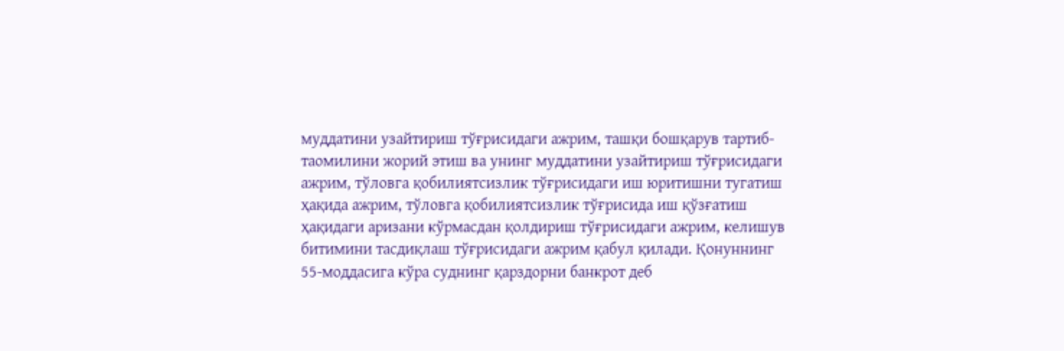муддатини узайтириш тўғрисидаги ажрим, ташқи бошқарув тартиб-таомилини жорий этиш ва унинг муддатини узайтириш тўғрисидаги ажрим, тўловга қобилиятсизлик тўғрисидаги иш юритишни тугатиш ҳақида ажрим, тўловга қобилиятсизлик тўғрисида иш қўзғатиш ҳақидаги аризани кўрмасдан қолдириш тўғрисидаги ажрим, келишув битимини тасдиқлаш тўғрисидаги ажрим қабул қилади. Қонуннинг 55-моддасига кўра суднинг қарздорни банкрот деб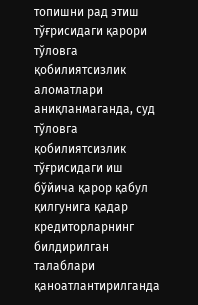топишни рад этиш тўғрисидаги қарори тўловга қобилиятсизлик аломатлари аниқланмаганда, суд тўловга қобилиятсизлик тўғрисидаги иш бўйича қарор қабул қилгунига қадар кредиторларнинг билдирилган талаблари қаноатлантирилганда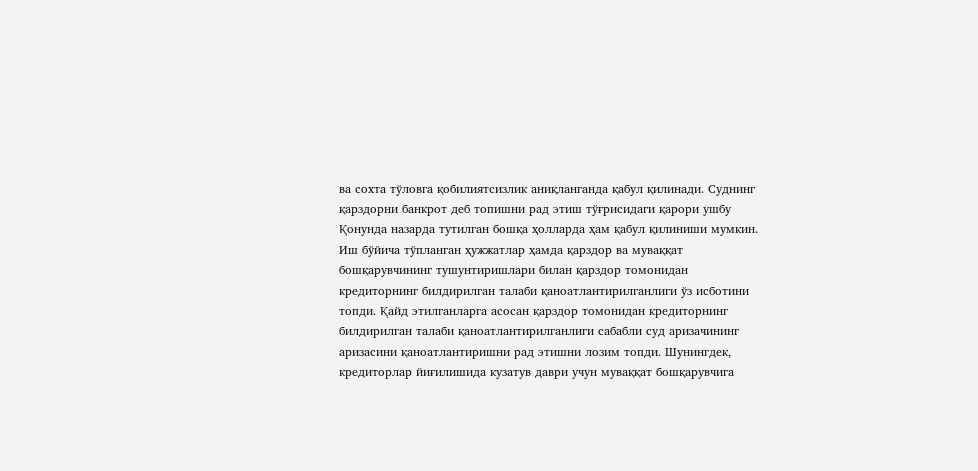ва сохта тўловга қобилиятсизлик аниқланганда қабул қилинади. Суднинг қарздорни банкрот деб топишни рад этиш тўғрисидаги қарори ушбу Қонунда назарда тутилган бошқа ҳолларда ҳам қабул қилиниши мумкин. Иш бўйича тўпланган ҳужжатлар ҳамда қарздор ва муваққат бошқарувчининг тушунтиришлари билан қарздор томонидан кредиторнинг билдирилган талаби қаноатлантирилганлиги ўз исботини топди. Қайд этилганларга асосан қарздор томонидан кредиторнинг билдирилган талаби қаноатлантирилганлиги сабабли суд аризачининг аризасини қаноатлантиришни рад этишни лозим топди. Шунингдек, кредиторлар йиғилишида кузатув даври учун муваққат бошқарувчига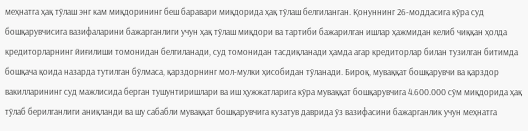меҳнатга ҳақ тўлаш энг кам миқдорининг беш баравари миқдорида ҳақ тўлаш белгиланган. Қонуннинг 26-моддасига кўра суд бошқарувчисига вазифаларини бажарганлиги учун ҳақ тўлаш миқдори ва тартиби бажарилган ишлар ҳажмидан келиб чиққан ҳолда кредиторларнинг йиғилиши томонидан белгиланади, суд томонидан тасдиқланади ҳамда агар кредиторлар билан тузилган битимда бошқача қоида назарда тутилган бўлмаса, қарздорнинг мол-мулки ҳисобидан тўланади. Бироқ, муваққат бошқарувчи ва қарздор вакилларининг суд мажлисида берган тушунтиришлари ва иш ҳужжатларига кўра муваққат бошқарувчига 4.600.000 сўм миқдорида ҳақ тўлаб берилганлиги аниқланди ва шу сабабли муваққат бошқарувчига кузатув даврида ўз вазифасини бажарганлик учун меҳнатга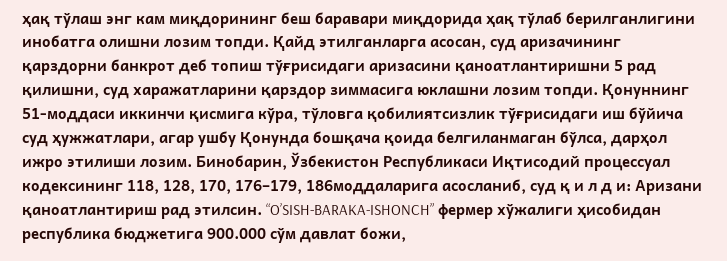ҳақ тўлаш энг кам миқдорининг беш баравари миқдорида ҳақ тўлаб берилганлигини инобатга олишни лозим топди. Қайд этилганларга асосан, суд аризачининг қарздорни банкрот деб топиш тўғрисидаги аризасини қаноатлантиришни 5 рад қилишни, суд харажатларини қарздор зиммасига юклашни лозим топди. Қонуннинг 51-моддаси иккинчи қисмига кўра, тўловга қобилиятсизлик тўғрисидаги иш бўйича суд ҳужжатлари, агар ушбу Қонунда бошқача қоида белгиланмаган бўлса, дарҳол ижро этилиши лозим. Бинобарин, Ўзбекистон Республикаси Иқтисодий процессуал кодексининг 118, 128, 170, 176–179, 186моддаларига асосланиб, суд қ и л д и: Аризани қаноатлантириш рад этилсин. “O’SISH-BARAKA-ISHONCH” фермер хўжалиги ҳисобидан республика бюджетига 900.000 сўм давлат божи,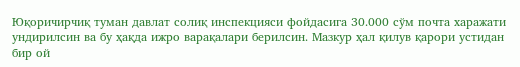Юқоричирчиқ туман давлат солиқ инспекцияси фойдасига 30.000 сўм почта харажати ундирилсин ва бу ҳақда ижро варақалари берилсин. Мазкур ҳал қилув қарори устидан бир ой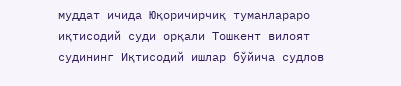муддат ичида Юқоричирчиқ туманлараро иқтисодий суди орқали Тошкент вилоят судининг Иқтисодий ишлар бўйича судлов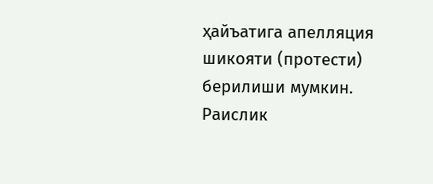ҳайъатига апелляция шикояти (протести) берилиши мумкин. Раислик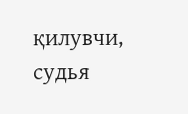қилувчи, судья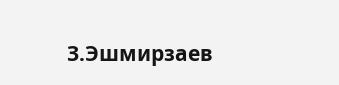З.Эшмирзаев